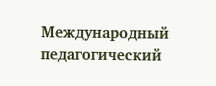Международный педагогический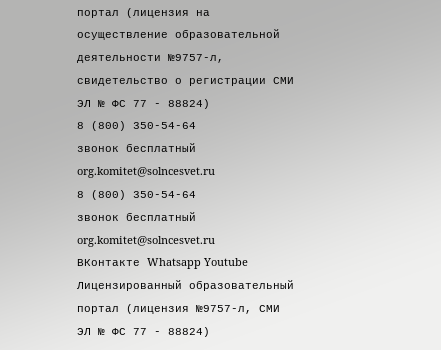портал (лицензия на осуществление образовательной деятельности №9757-л, свидетельство о регистрации СМИ ЭЛ № ФС 77 - 88824)
8 (800) 350-54-64
звонок бесплатный
org.komitet@solncesvet.ru
8 (800) 350-54-64
звонок бесплатный
org.komitet@solncesvet.ru
ВКонтакте Whatsapp Youtube
Лицензированный образовательный портал (лицензия №9757-л, СМИ ЭЛ № ФС 77 - 88824)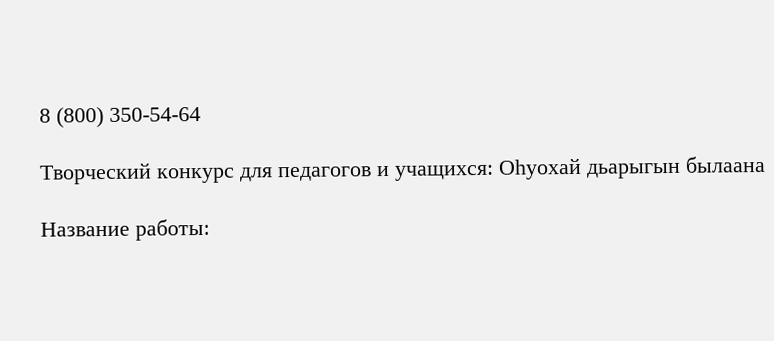8 (800) 350-54-64

Творческий конкурс для педагогов и учащихся: Оһуохай дьарыгын былаана

Название работы: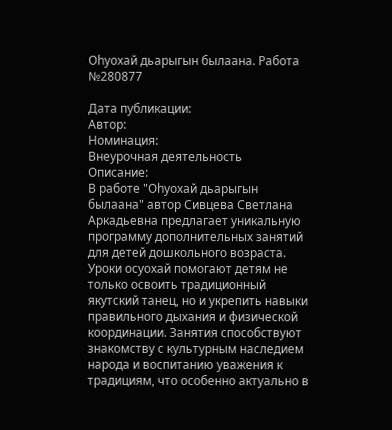Оһуохай дьарыгын былаана. Работа №280877

Дата публикации:
Автор:
Номинация:
Внеурочная деятельность
Описание:
В работе "Оһуохай дьарыгын былаана" автор Сивцева Светлана Аркадьевна предлагает уникальную программу дополнительных занятий для детей дошкольного возраста. Уроки осуохай помогают детям не только освоить традиционный якутский танец, но и укрепить навыки правильного дыхания и физической координации. Занятия способствуют знакомству с культурным наследием народа и воспитанию уважения к традициям, что особенно актуально в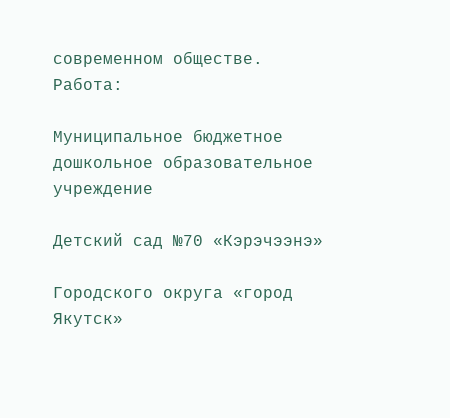современном обществе.
Работа:

Муниципальное бюджетное дошкольное образовательное учреждение

Детский сад №70 «Кэрэчээнэ»

Городского округа «город Якутск»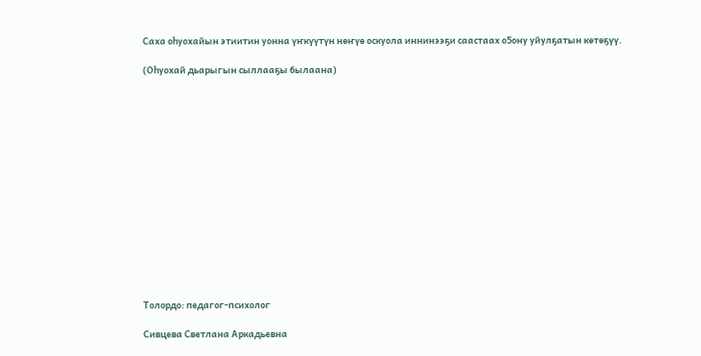Саха оһуохайын этиитин уонна үҥкүүтүн нөҥүө оскуола иннинээҕи саастаах о5ону уйулҕатын көтөҕүү.

(Оһуохай дьарыгын сыллааҕы былаана)















Толордо: педагог-психолог

Сивцева Светлана Аркадьевна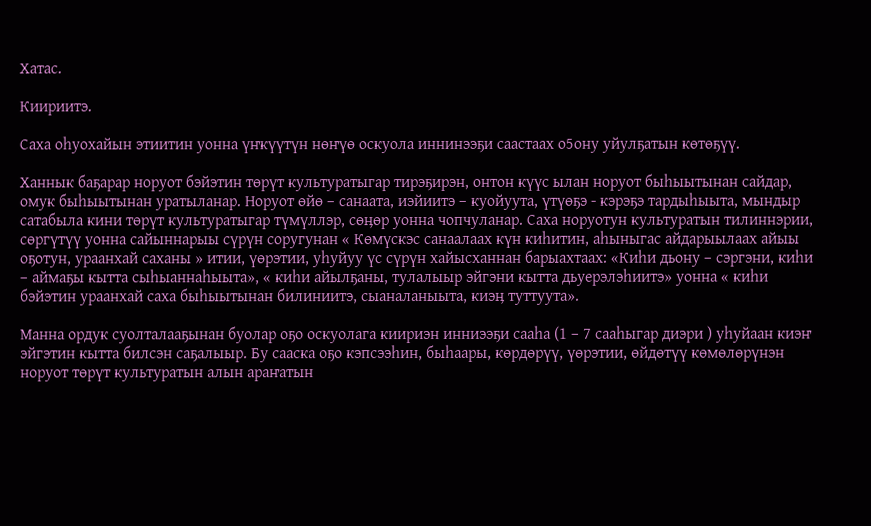Хатас.

Киириитэ.

Саха оһуохайын этиитин уонна үҥкүүтүн нөҥүө оскуола иннинээҕи саастаах о5ону уйулҕатын көтөҕүү.

Ханнык баҕарар норуот бэйэтин тѳрүт культуратыгар тирэҕирэн, онтон күүс ылан норуот быhыытынан сайдар, омук быhыытынан уратыланар. Норуот ѳйѳ – санаата, иэйиитэ – куойуута, үтүѳҕэ - кэрэҕэ тардыhыыта, мындыр сатабыла кини тѳрүт культуратыгар түмүллэр, сѳӊѳр уонна чопчуланар. Саха норуотун культуратын тилиннэрии, сѳргүтүү уонна сайыннарыы сүрүн соругунан « Кѳмүскэс санаалаах күн киhитин, аhыныгас айдарыылаах айыы оҕотун, ураанхай саханы » итии, үѳрэтии, уhуйуу үс сүрүн хайысханнан барыахтаах: «Киhи дьону – сэргэни, киhи – аймаҕы кытта сыhыаннаhыыта», « киhи айылҕаны, тулалыыр эйгэни кытта дьуерэлэhиитэ» уонна « киhи бэйэтин ураанхай саха быhыытынан билиниитэ, сыаналаныыта, киэӊ туттуута».

Манна ордук суолталааҕынан буолар оҕо оскуолага киириэн инниээҕи сааһа (1 – 7 сааhыгар диэри ) уhуйаан киэҥ эйгэтин кытта билсэн саҕалыыр. Бу сааска оҕо кэпсээhин, быhаары, кѳрдѳрүү, үѳрэтии, ѳйдѳтүү кѳмѳлѳрүнэн норуот тѳрүт культуратын алын араҥатын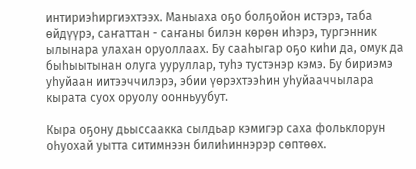интириэhиргиэхтээх. Маныаха оҕо болҕойон истэрэ, таба ѳйдүүрэ, саҥаттан - саҥаны билэн кѳрѳн иhэрэ, тургэнник ылынара улахан оруоллаах. Бу сааһыгар оҕо киhи да, омук да быhыытынан олуга ууруллар, туhэ тустэнэр кэмэ. Бу бириэмэ уhуйаан иитээччилэрэ, эбии үөрэхтээһин уһуйааччылара кырата суох оруолу оонньуубут.

Кыра оҕону дьыссаакка сылдьар кэмигэр саха фольклорун оһуохай уытта ситимнээн билиһиннэрэр сөптөөх.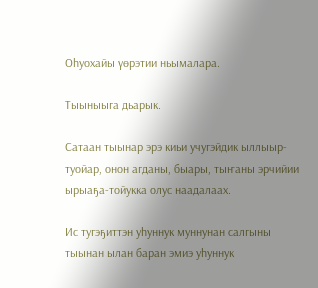Оһуохайы үөрэтии ньымалара.

Тыыныыга дьарык.

Сатаан тыынар эрэ киьи учугэйдик ыллыыр-туойар, онон агданы, быары, тыҥаны эрчийии ырыаҕа-тойукка олус наадалаах.

Ис тугэҕиттэн уһуннук муннунан салгыны тыынан ылан баран эмиэ уһуннук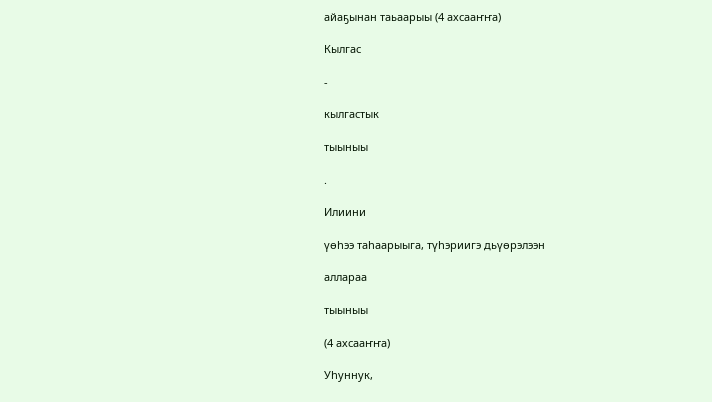айаҕынан таьаарыы (4 ахсааҥҥа)

Кылгас

-

кылгастык

тыыныы

.

Илиини

үөһээ таһаарыыга, түһэриигэ дьүөрэлээн

аллараа

тыыныы

(4 ахсааҥҥа)

Уһуннук,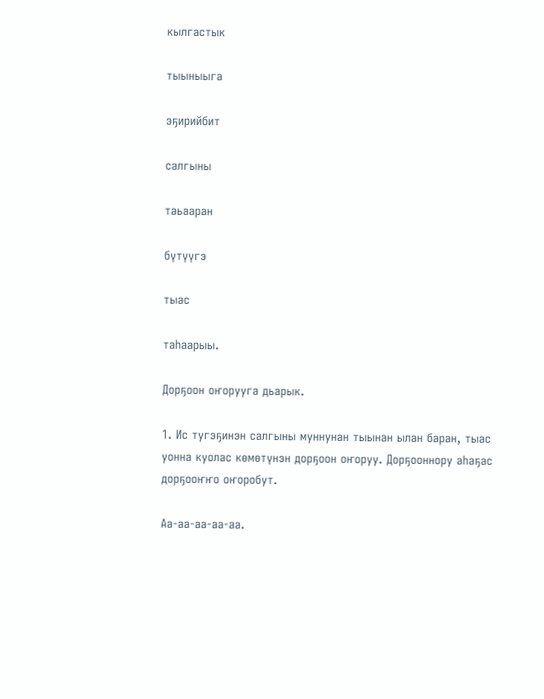кылгастык

тыыныыга

эҕирийбит

салгыны

таьааран

бүтүүгэ

тыас

таһаарыы.

Дорҕоон оҥорууга дьарык.

1. Ис тугэҕинэн салгыны муннунан тыынан ылан баран, тыас уонна куолас көмөтүнэн дорҕоон оҥоруу. Дорҕооннору аһаҕас дорҕооҥҥо оҥоробут.

Аа-аа-аа-аа-аа.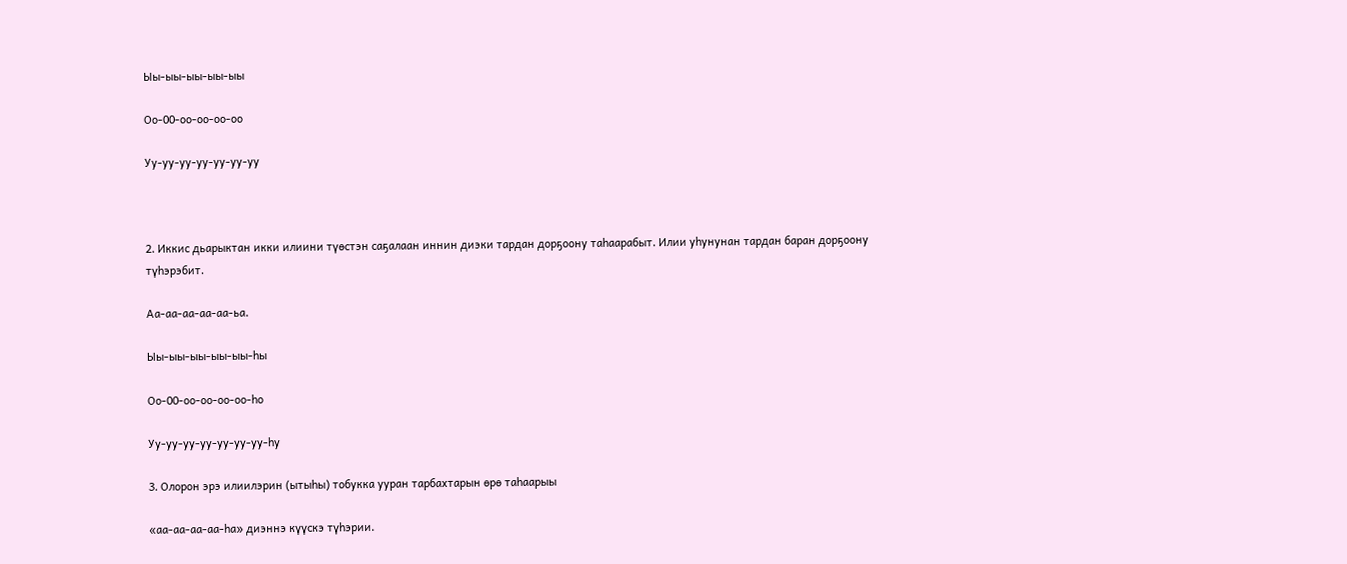Ыы-ыы-ыы-ыы-ыы

Оо-00-оо-оо-оо-оо

Уу-уу-уу-уу-уу-уу-уу



2. Иккис дьарыктан икки илиини түөстэн саҕалаан иннин диэки тардан дорҕоону таһаарабыт. Илии уһунунан тардан баран дорҕоону түһэрэбит.

Аа-аа-аа-аа-аа-ьа.

Ыы-ыы-ыы-ыы-ыы-hы

Оо-00-оо-оо-оо-оо-hо

Уу-уу-уу-уу-уу-уу-уу-hу

3. Олорон эрэ илиилэрин (ытыһы) тобукка ууран тарбахтарын өрө таһаарыы

«аа-аа-аа-аа-һа» диэннэ күүскэ түһэрии.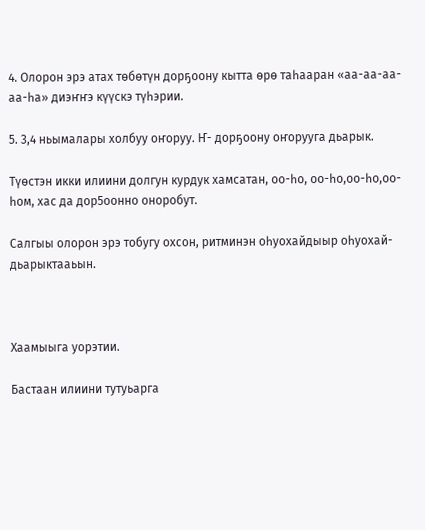4. Олорон эрэ атах төбөтүн дорҕоону кытта өрө таһааран «аа-аа-аа-аа-һа» диэҥҥэ күүскэ түһэрии.

5. 3,4 ньымалары холбуу оҥоруу. Ҥ- дорҕоону оҥорууга дьарык.

Түөстэн икки илиини долгун курдук хамсатан, оо-һо, оо-һо,оо-һо,оо-һом, хас да дор5оонно оноробут.

Салгыы олорон эрэ тобугу охсон, ритминэн оһуохайдыыр оһуохай- дьарыктааьын.



Хаамыыга уорэтии.

Бастаан илиини тутуьарга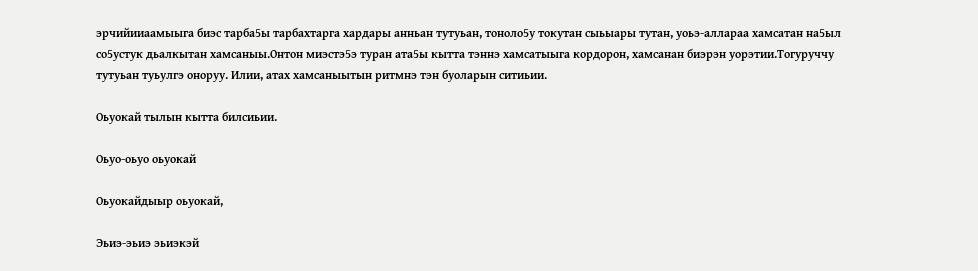эрчийииаамыыга биэс тарба5ы тарбахтарга хардары анньан тутуьан, тоноло5у токутан сыьыары тутан, уоьэ-аллараа хамсатан на5ыл со5устук дьалкытан хамсаныы.Онтон миэстэ5э туран ата5ы кытта тэннэ хамсатыыга кордорон, хамсанан биэрэн уорэтии.Тогуруччу тутуьан туьулгэ оноруу. Илии, атах хамсаныытын ритмнэ тэн буоларын ситиьии.

Оьуокай тылын кытта билсиьии.

Оьуо-оьуо оьуокай

Оьуокайдыыр оьуокай,

Эьиэ-эьиэ эьиэкэй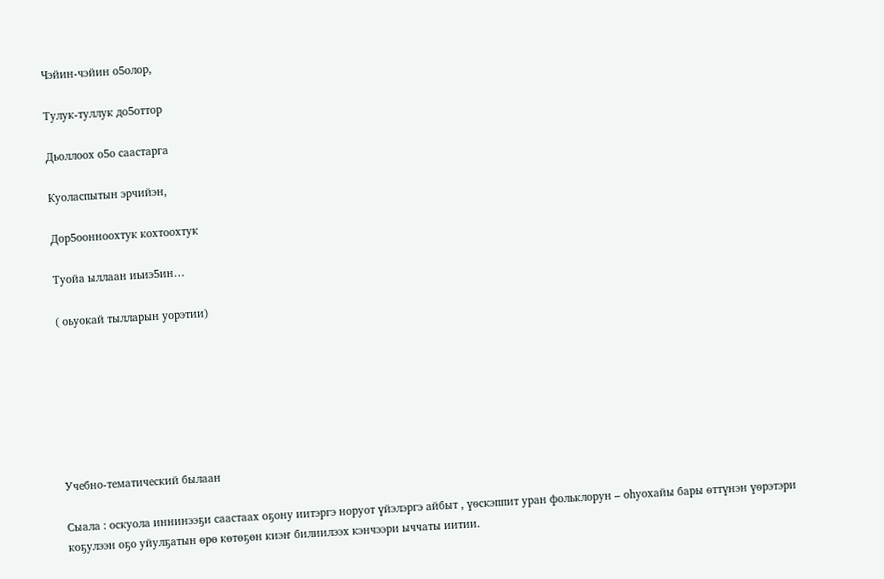Чэйин-чэйин о5олор,

Тулук-туллук до5оттор

Дьоллоох о5о саастарга

Куоласпытын эрчийэн,

Дор5оонноохтук кохтоохтук

Туойа ыллаан иьиэ5ин…

( оьуокай тылларын уорэтии)







Учебно-тематический былаан

Сыала : оскуола иннинээҕи саастаах оҕону иитэргэ норуот үйэлэргэ айбыт , үѳскэппит уран фольклорун – оһуохайы бары ѳттүнэн үѳрэтэри коҕулээн оҕо уйулҕатын өрө көтөҕөн киэҥ билиилээх кэнчээри ыччаты иитии.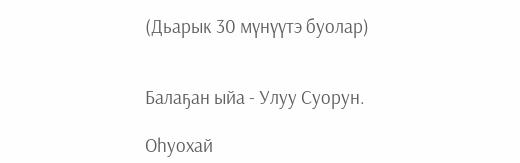(Дьарык 30 мүнүүтэ буолар)


Балаҕан ыйа - Улуу Суорун.

Оһуохай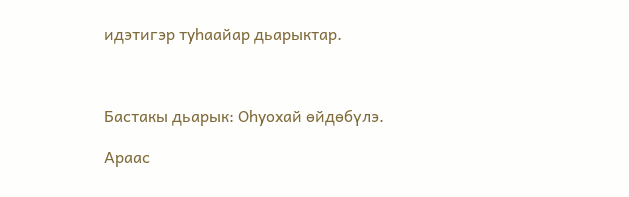идэтигэр туһаайар дьарыктар.



Бастакы дьарык: Оһуохай өйдөбүлэ.

Араас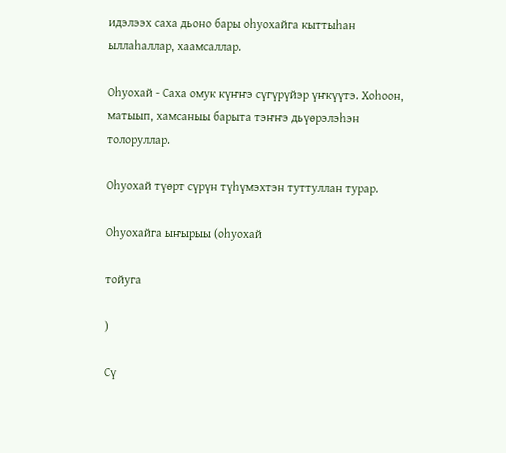идэлээх саха дьоно бары оһуохайга кыттыһан ыллаһаллар, хаамсаллар.

Оһуохай - Саха омук күҥҥэ сүгүрүйэр үҥкүүтэ. Хоһоон, матыып, хамсаныы барыта тэҥҥэ дьүөрэлэһэн толоруллар.

Оһуохай түөрт сүрүн түһүмэхтэн туттуллан турар.

Оһуохайга ыҥырыы (оһуохай

тойуга

)

Сү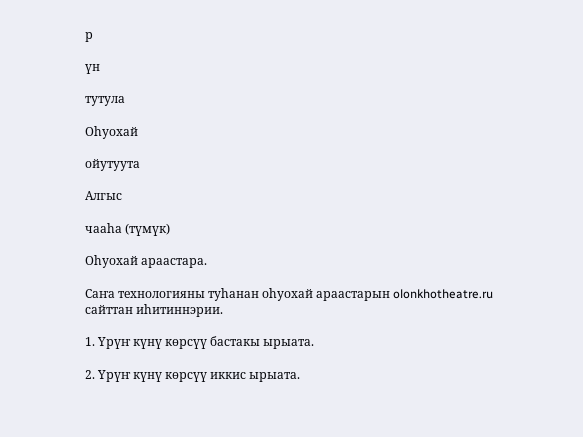р

үн

тутула

Оһуохай

ойутуута

Алгыс

чааһа (түмүк)

Оһуохай араастара.

Саҥа технологияны туһанан оһуохай араастарын olonkhotheatre.ru сайттан иһитиннэрии.

1. Үрүҥ күнү көрсүү бастакы ырыата.

2. Үрүҥ күнү көрсүү иккис ырыата.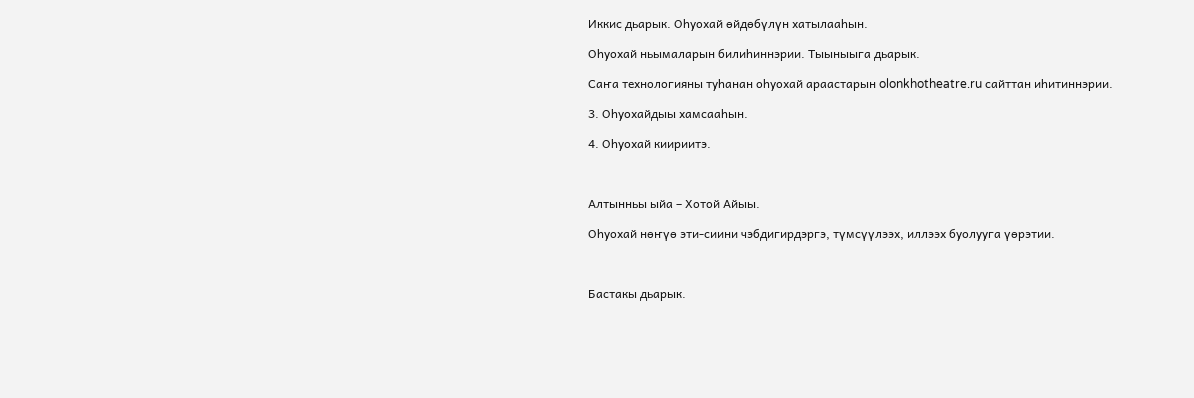Иккис дьарык. Оһуохай өйдөбүлүн хатылааһын.

Оһуохай ньымаларын билиһиннэрии. Тыыныыга дьарык.

Саҥа технологияны туһанан оһуохай араастарын olonkhotheatre.ru сайттан иһитиннэрии.

3. Оһуохайдыы хамсааһын.

4. Оһуохай киириитэ.



Алтынньы ыйа – Хотой Айыы.

Оһуохай нөҥүө эти-сиини чэбдигирдэргэ, түмсүүлээх, иллээх буолууга үөрэтии.



Бастакы дьарык.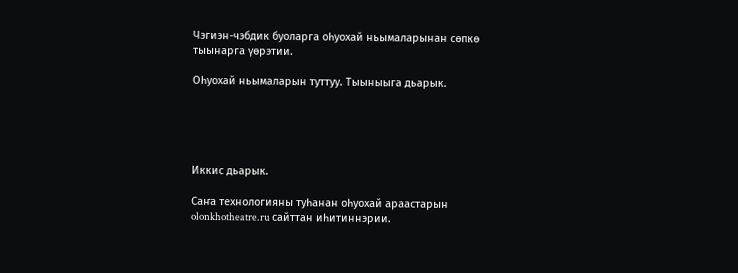Чэгиэн-чэбдик буоларга оһуохай ньымаларынан сөпкө тыынарга үөрэтии.

Оһуохай ньымаларын туттуу. Тыыныыга дьарык.





Иккис дьарык.

Саҥа технологияны туһанан оһуохай араастарын olonkhotheatre.ru сайттан иһитиннэрии.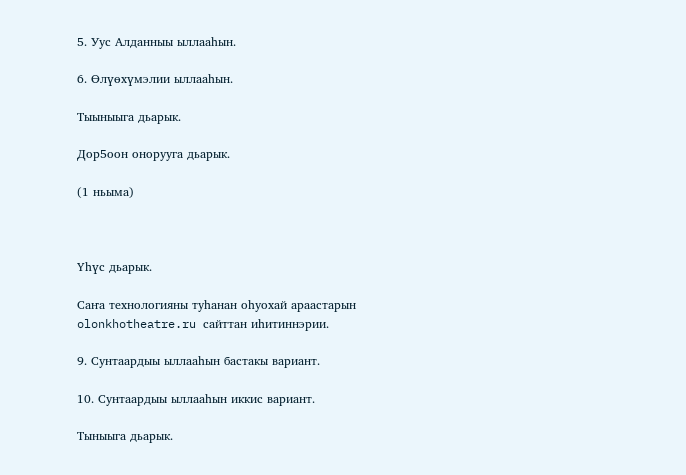5. Уус Алданныы ыллааһын.

6. Өлүөхүмэлии ыллааһын.

Тыыныыга дьарык.

Дор5оон онорууга дьарык.

(1 ньыма)



Үһүс дьарык.

Саҥа технологияны туһанан оһуохай араастарын olonkhotheatre.ru сайттан иһитиннэрии.

9. Сунтаардыы ыллааһын бастакы вариант.

10. Сунтаардыы ыллааһын иккис вариант.

Тыныыга дьарык.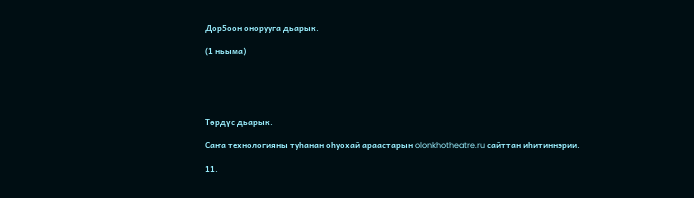Дор5оон онорууга дьарык.

(1 ньыма)





Төрдүс дьарык.

Саҥа технологияны туһанан оһуохай араастарын olonkhotheatre.ru сайттан иһитиннэрии.

11.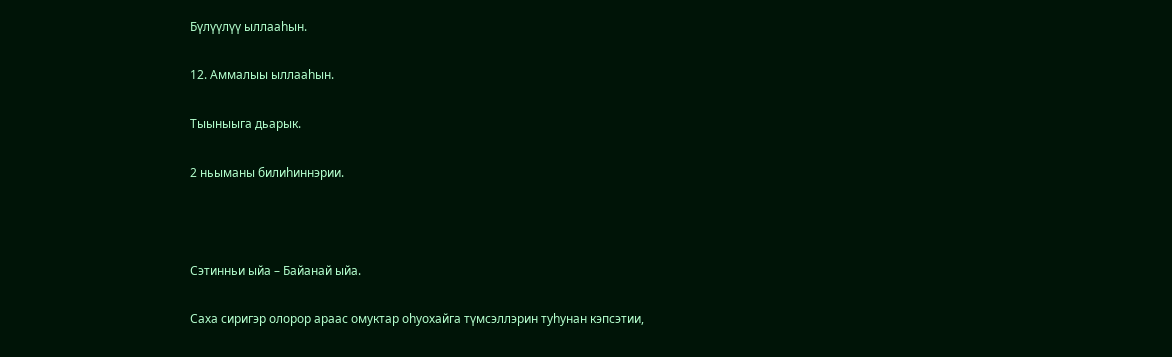Бүлүүлүү ыллааһын.

12. Аммалыы ыллааһын.

Тыыныыга дьарык.

2 ньыманы билиһиннэрии.



Сэтинньи ыйа – Байанай ыйа.

Саха сиригэр олорор араас омуктар оһуохайга түмсэллэрин туһунан кэпсэтии,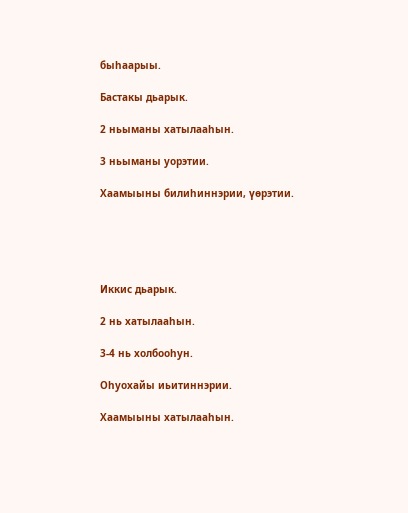быһаарыы.

Бастакы дьарык.

2 ньыманы хатылааһын.

3 ньыманы уорэтии.

Хаамыыны билиһиннэрии, үөрэтии.





Иккис дьарык.

2 нь хатылааһын.

3-4 нь холбооһун.

Оһуохайы иьитиннэрии.

Хаамыыны хатылааһын.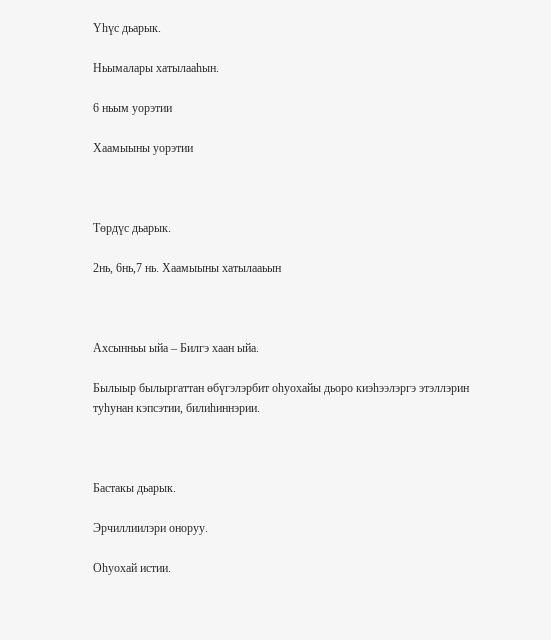Үһүс дьарык.

Ньымалары хатылааһын.

6 ньым уорэтии

Хаамыыны уорэтии



Төрдүс дьарык.

2нь, 6нь,7 нь. Хаамыыны хатылааьын



Ахсынньы ыйа – Билгэ хаан ыйа.

Былыыр былыргаттан өбүгэлэрбит оһуохайы дьоро киэһээлэргэ этэллэрин туһунан кэпсэтии, билиһиннэрии.



Бастакы дьарык.

Эрчиллиилэри оноруу.

Оһуохай истии.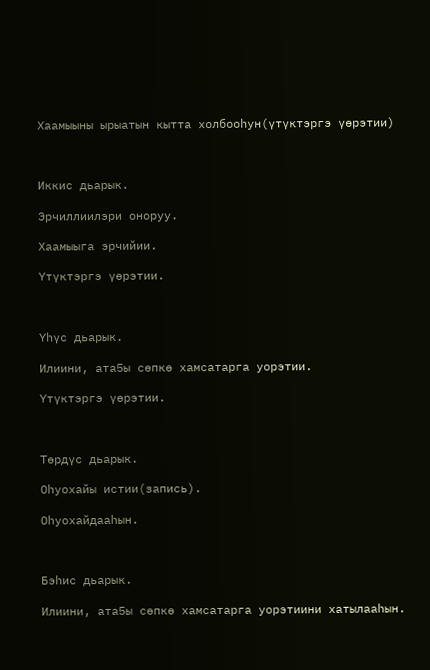Хаамыыны ырыатын кытта холбооһун(үтүктэргэ үөрэтии)



Иккис дьарык.

Эрчиллиилэри оноруу.

Хаамыыга эрчийии.

Үтүктэргэ үөрэтии.



Үһүс дьарык.

Илиини, ата5ы сөпкө хамсатарга уорэтии.

Үтүктэргэ үөрэтии.



Төрдүс дьарык.

Оһуохайы истии(запись).

Оһуохайдааһын.



Бэһис дьарык.

Илиини, ата5ы сөпкө хамсатарга уорэтиини хатылааһын.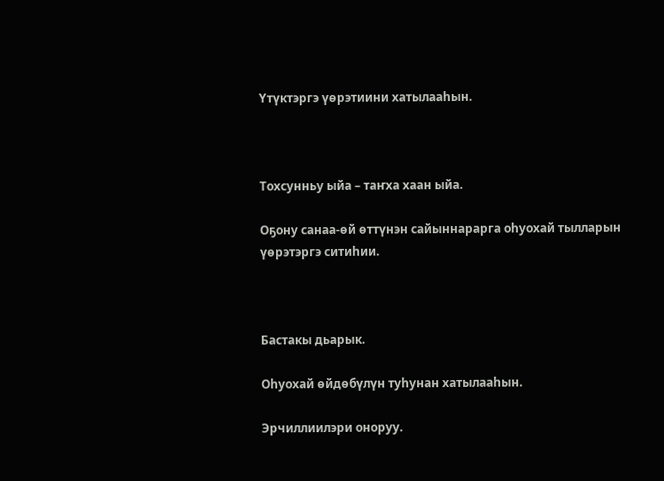Үтүктэргэ үөрэтиини хатылааһын.



Тохсунньу ыйа – таҥха хаан ыйа.

Оҕону санаа-өй өттүнэн сайыннарарга оһуохай тылларын үөрэтэргэ ситиһии.



Бастакы дьарык.

Оһуохай өйдөбүлүн туһунан хатылааһын.

Эрчиллиилэри оноруу.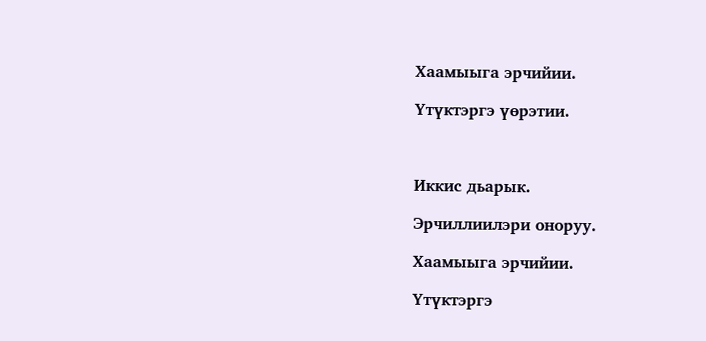Хаамыыга эрчийии.

Үтүктэргэ үөрэтии.



Иккис дьарык.

Эрчиллиилэри оноруу.

Хаамыыга эрчийии.

Үтүктэргэ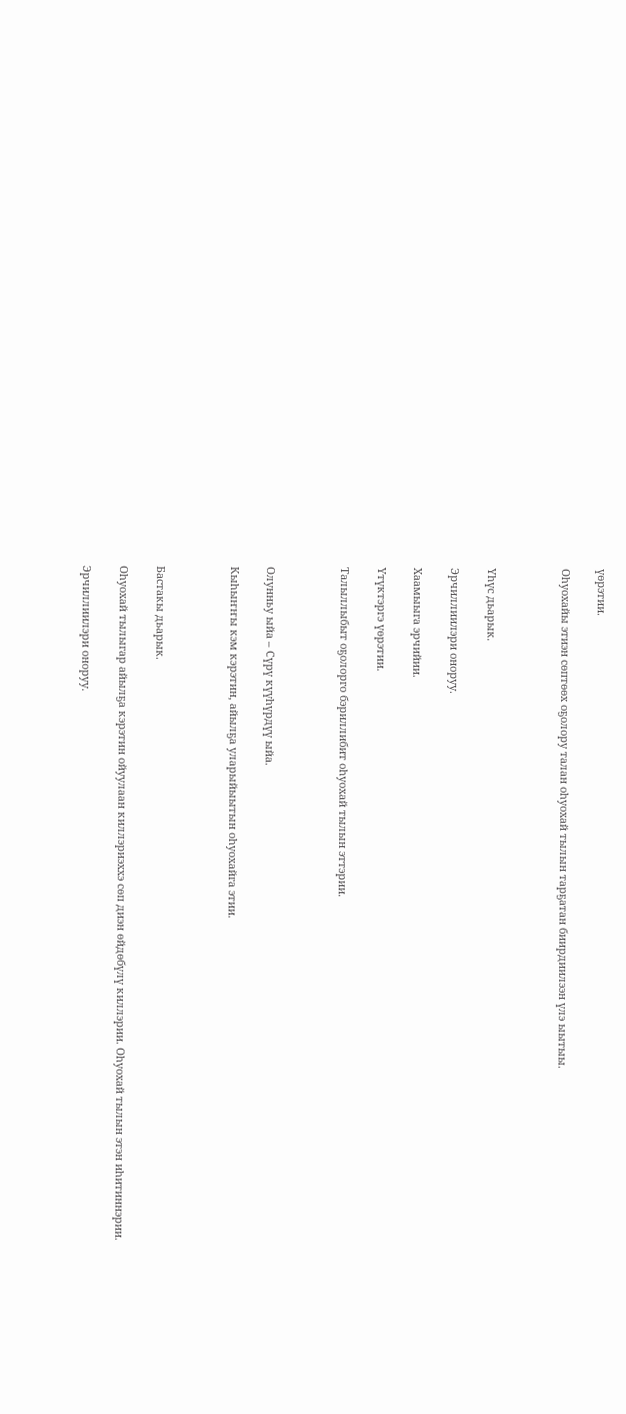үөрэтии.

Оһуохайы этиэн сөптөөх оҕолору талан оһуохай тылын тарҕатан биирдиилээн үлэ ыытыы.



Үһүс дьарык.

Эрчиллиилэри оноруу.

Хаамыыга эрчийии.

Үтүктэргэ үөрэтии.

Талыллыбыт оҕолорго бэриллибит оһуохай тылын эттэрии.



Олунньу ыйа – Сүрү күүһүрдүү ыйа.

Кыһыҥҥы кэм кэрэтин, айылҕа уларыйыытын оһуохайга этии.



Бастакы дьарык.

Оһуохай тылыгар айылҕа кэрэтин ойуулаан киллэриэххэ сөп диэн өйдөбүлү киллэрии. Оһуохай тылын этэн иһитиннэрии.

Эрчиллиилэри оноруу.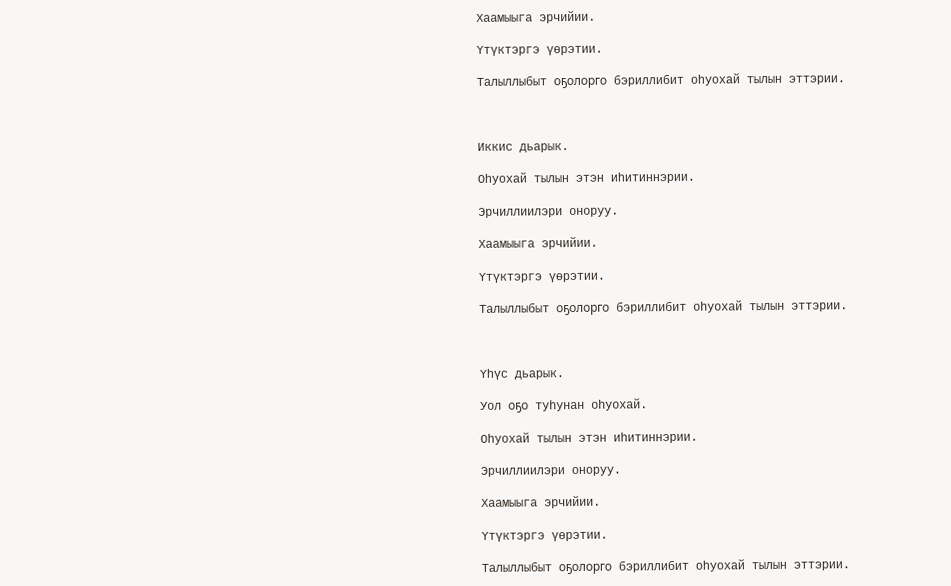Хаамыыга эрчийии.

Үтүктэргэ үөрэтии.

Талыллыбыт оҕолорго бэриллибит оһуохай тылын эттэрии.



Иккис дьарык.

Оһуохай тылын этэн иһитиннэрии.

Эрчиллиилэри оноруу.

Хаамыыга эрчийии.

Үтүктэргэ үөрэтии.

Талыллыбыт оҕолорго бэриллибит оһуохай тылын эттэрии.



Үһүс дьарык.

Уол оҕо туһунан оһуохай.

Оһуохай тылын этэн иһитиннэрии.

Эрчиллиилэри оноруу.

Хаамыыга эрчийии.

Үтүктэргэ үөрэтии.

Талыллыбыт оҕолорго бэриллибит оһуохай тылын эттэрии.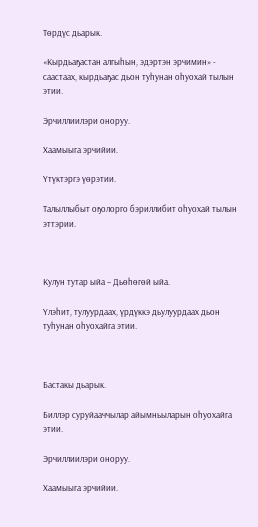Төрдүс дьарык.

«Кырдьаҕастан алгыһын, эдэртэн эрчимин» - саастаах, кырдьаҕас дьон туһунан оһуохай тылын этии.

Эрчиллиилэри оноруу.

Хаамыыга эрчийии.

Үтүктэргэ үөрэтии.

Талыллыбыт оҕолорго бэриллибит оһуохай тылын эттэрии.



Кулун тутар ыйа – Дьөһөгөй ыйа.

Үлэһит, тулуурдаах, үрдүккэ дьулуурдаах дьон туһунан оһуохайга этии.



Бастакы дьарык.

Биллэр суруйааччылар айымньыларын оһуохайга этии.

Эрчиллиилэри оноруу.

Хаамыыга эрчийии.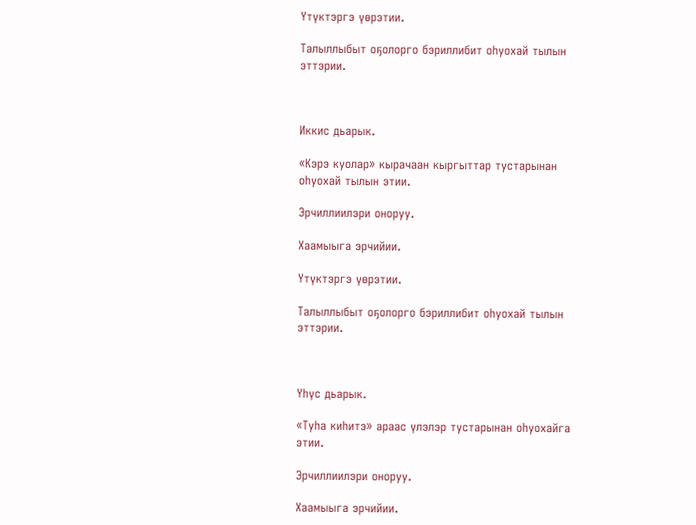Үтүктэргэ үөрэтии.

Талыллыбыт оҕолорго бэриллибит оһуохай тылын эттэрии.



Иккис дьарык.

«Кэрэ куолар» кырачаан кыргыттар тустарынан оһуохай тылын этии.

Эрчиллиилэри оноруу.

Хаамыыга эрчийии.

Үтүктэргэ үөрэтии.

Талыллыбыт оҕолорго бэриллибит оһуохай тылын эттэрии.



Үһүс дьарык.

«Туһа киһитэ» араас үлэлэр тустарынан оһуохайга этии.

Эрчиллиилэри оноруу.

Хаамыыга эрчийии.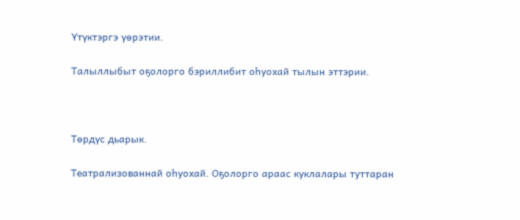Үтүктэргэ үөрэтии.

Талыллыбыт оҕолорго бэриллибит оһуохай тылын эттэрии.



Төрдүс дьарык.

Театрализованнай оһуохай. Оҕолорго араас куклалары туттаран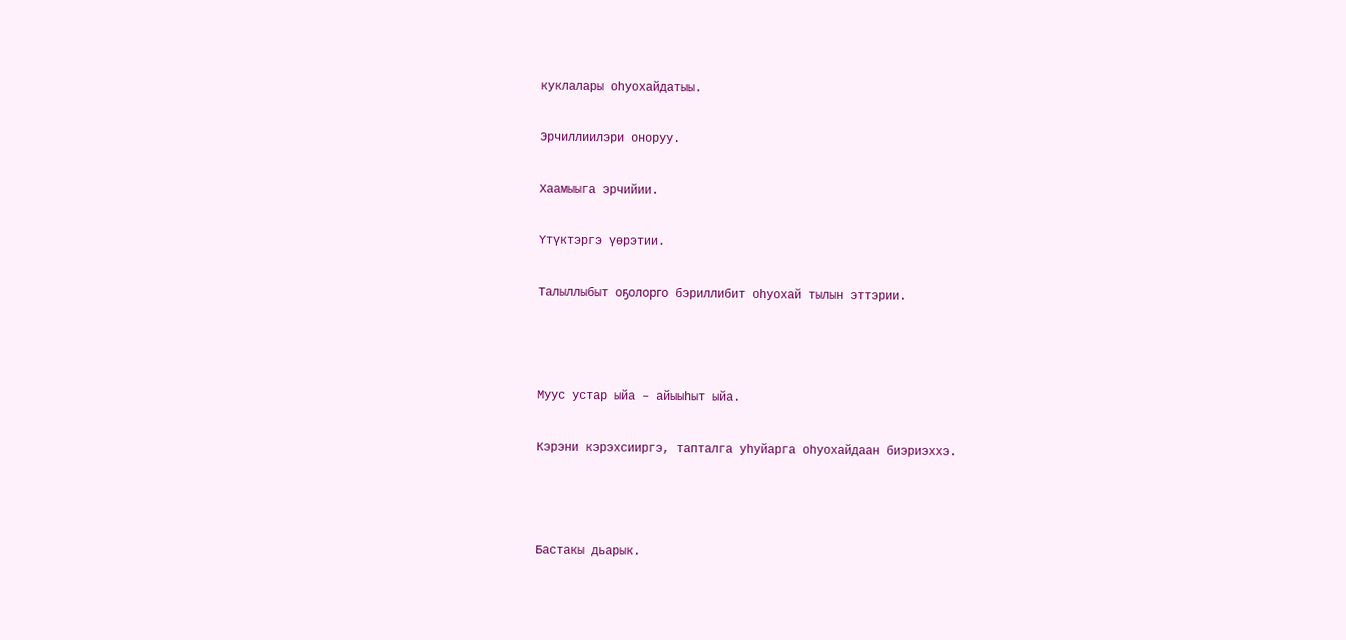куклалары оһуохайдатыы.

Эрчиллиилэри оноруу.

Хаамыыга эрчийии.

Үтүктэргэ үөрэтии.

Талыллыбыт оҕолорго бэриллибит оһуохай тылын эттэрии.



Муус устар ыйа – айыыһыт ыйа.

Кэрэни кэрэхсииргэ, тапталга уһуйарга оһуохайдаан биэриэххэ.



Бастакы дьарык.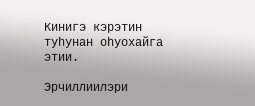Кинигэ кэрэтин туһунан оһуохайга этии.

Эрчиллиилэри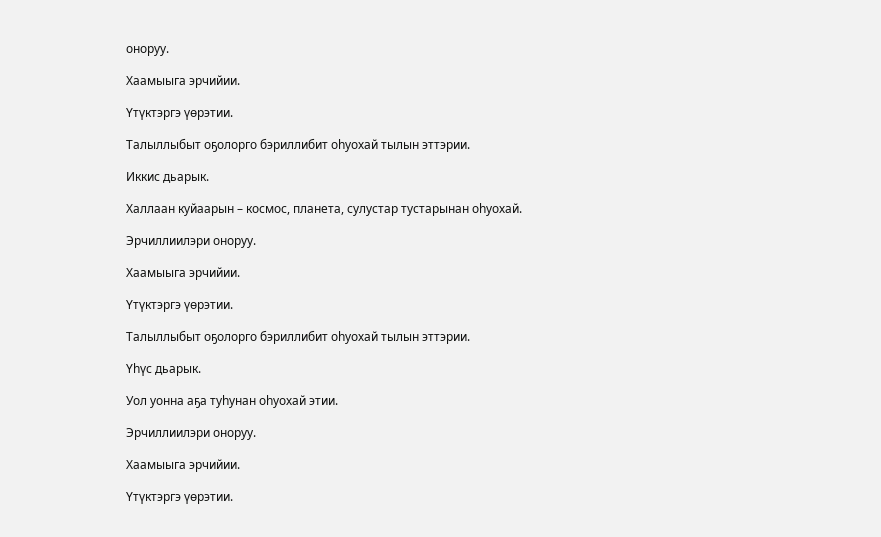оноруу.

Хаамыыга эрчийии.

Үтүктэргэ үөрэтии.

Талыллыбыт оҕолорго бэриллибит оһуохай тылын эттэрии.

Иккис дьарык.

Халлаан куйаарын – космос, планета, сулустар тустарынан оһуохай.

Эрчиллиилэри оноруу.

Хаамыыга эрчийии.

Үтүктэргэ үөрэтии.

Талыллыбыт оҕолорго бэриллибит оһуохай тылын эттэрии.

Үһүс дьарык.

Уол уонна аҕа туһунан оһуохай этии.

Эрчиллиилэри оноруу.

Хаамыыга эрчийии.

Үтүктэргэ үөрэтии.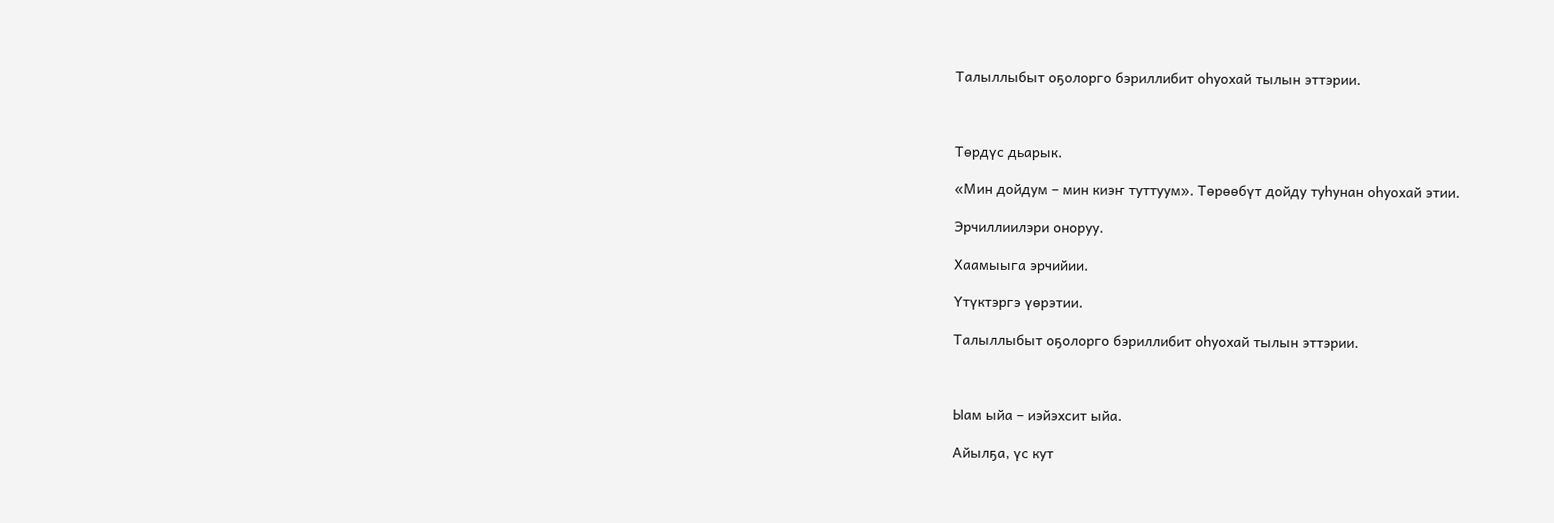Талыллыбыт оҕолорго бэриллибит оһуохай тылын эттэрии.



Төрдүс дьарык.

«Мин дойдум – мин киэҥ туттуум». Төрөөбүт дойду туһунан оһуохай этии.

Эрчиллиилэри оноруу.

Хаамыыга эрчийии.

Үтүктэргэ үөрэтии.

Талыллыбыт оҕолорго бэриллибит оһуохай тылын эттэрии.



Ыам ыйа – иэйэхсит ыйа.

Айылҕа, үс кут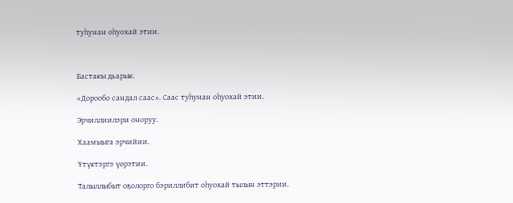туһунан оһуохай этии.



Бастакы дьарык.

«Дорообо сандал саас». Саас туһунан оһуохай этии.

Эрчиллиилэри оноруу.

Хаамыыга эрчийии.

Үтүктэргэ үөрэтии.

Талыллыбыт оҕолорго бэриллибит оһуохай тылын эттэрии.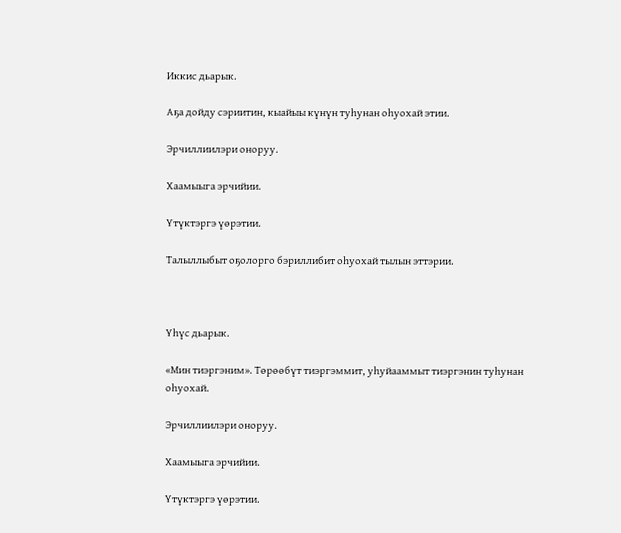Иккис дьарык.

Аҕа дойду сэриитин, кыайыы күнүн туһунан оһуохай этии.

Эрчиллиилэри оноруу.

Хаамыыга эрчийии.

Үтүктэргэ үөрэтии.

Талыллыбыт оҕолорго бэриллибит оһуохай тылын эттэрии.



Үһүс дьарык.

«Мин тиэргэним». Төрөөбүт тиэргэммит, уһуйааммыт тиэргэнин туһунан оһуохай.

Эрчиллиилэри оноруу.

Хаамыыга эрчийии.

Үтүктэргэ үөрэтии.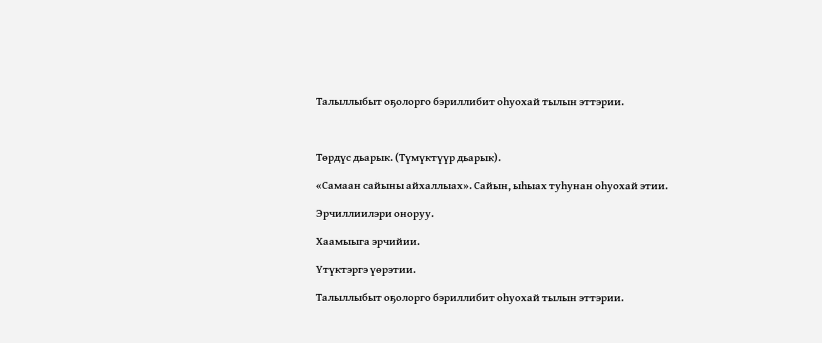Талыллыбыт оҕолорго бэриллибит оһуохай тылын эттэрии.



Төрдүс дьарык. (Түмүктүүр дьарык).

«Самаан сайыны айхаллыах». Сайын, ыһыах туһунан оһуохай этии.

Эрчиллиилэри оноруу.

Хаамыыга эрчийии.

Үтүктэргэ үөрэтии.

Талыллыбыт оҕолорго бэриллибит оһуохай тылын эттэрии.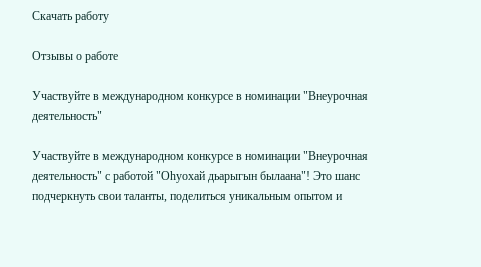Скачать работу

Отзывы о работе

Участвуйте в международном конкурсе в номинации "Внеурочная деятельность"

Участвуйте в международном конкурсе в номинации "Внеурочная деятельность" с работой "Оһуохай дьарыгын былаана"! Это шанс подчеркнуть свои таланты, поделиться уникальным опытом и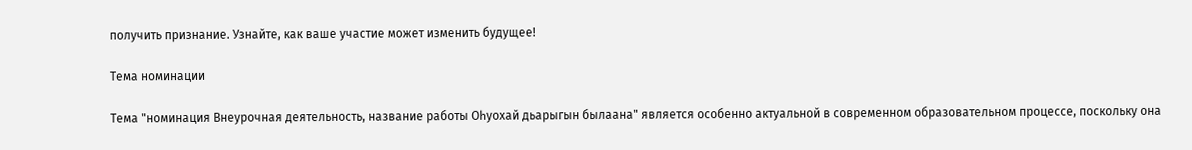получить признание. Узнайте, как ваше участие может изменить будущее!

Тема номинации

Тема "номинация Внеурочная деятельность, название работы Оһуохай дьарыгын былаана" является особенно актуальной в современном образовательном процессе, поскольку она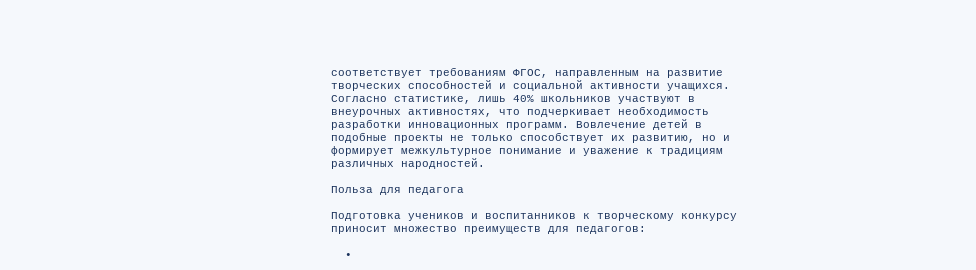соответствует требованиям ФГОС, направленным на развитие творческих способностей и социальной активности учащихся. Согласно статистике, лишь 40% школьников участвуют в внеурочных активностях, что подчеркивает необходимость разработки инновационных программ. Вовлечение детей в подобные проекты не только способствует их развитию, но и формирует межкультурное понимание и уважение к традициям различных народностей.

Польза для педагога

Подготовка учеников и воспитанников к творческому конкурсу приносит множество преимуществ для педагогов:

  •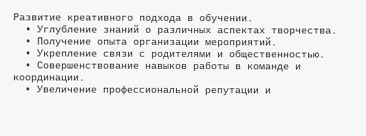Развитие креативного подхода в обучении.
  • Углубление знаний о различных аспектах творчества.
  • Получение опыта организации мероприятий.
  • Укрепление связи с родителями и общественностью.
  • Совершенствование навыков работы в команде и координации.
  • Увеличение профессиональной репутации и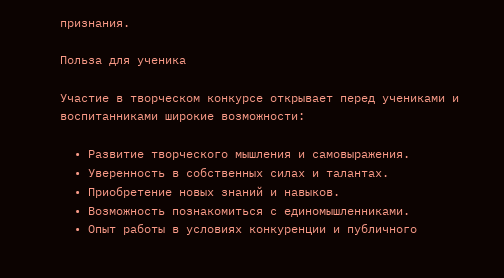признания.

Польза для ученика

Участие в творческом конкурсе открывает перед учениками и воспитанниками широкие возможности:

  • Развитие творческого мышления и самовыражения.
  • Уверенность в собственных силах и талантах.
  • Приобретение новых знаний и навыков.
  • Возможность познакомиться с единомышленниками.
  • Опыт работы в условиях конкуренции и публичного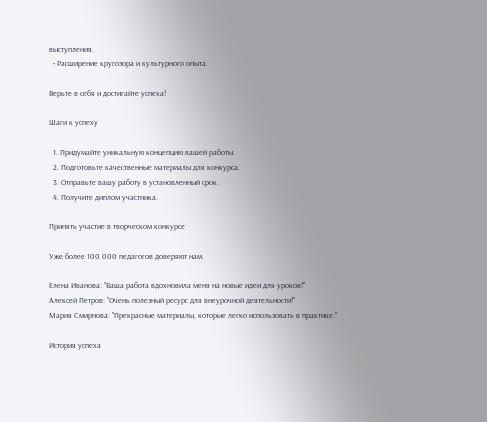выступления.
  • Расширение кругозора и культурного опыта.

Верьте в себя и достигайте успеха!

Шаги к успеху

  1. Придумайте уникальную концепцию вашей работы.
  2. Подготовьте качественные материалы для конкурса.
  3. Отправьте вашу работу в установленный срок.
  4. Получите диплом участника.

Принять участие в творческом конкурсе

Уже более 100 000 педагогов доверяют нам.

Елена Иванова: "Ваша работа вдохновила меня на новые идеи для уроков!"
Алексей Петров: "Очень полезный ресурс для внеурочной деятельности!"
Мария Смирнова: "Прекрасные материалы, которые легко использовать в практике."

История успеха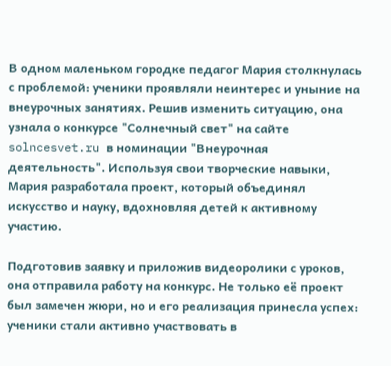В одном маленьком городке педагог Мария столкнулась с проблемой: ученики проявляли неинтерес и уныние на внеурочных занятиях. Решив изменить ситуацию, она узнала о конкурсе "Солнечный свет" на сайте solncesvet.ru в номинации "Внеурочная деятельность". Используя свои творческие навыки, Мария разработала проект, который объединял искусство и науку, вдохновляя детей к активному участию.

Подготовив заявку и приложив видеоролики с уроков, она отправила работу на конкурс. Не только её проект был замечен жюри, но и его реализация принесла успех: ученики стали активно участвовать в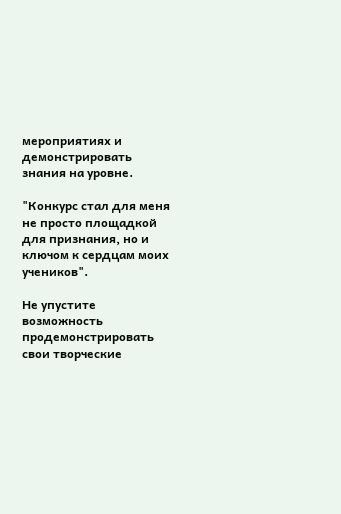мероприятиях и демонстрировать знания на уровне.

"Конкурс стал для меня не просто площадкой для признания, но и ключом к сердцам моих учеников".

Не упустите возможность продемонстрировать свои творческие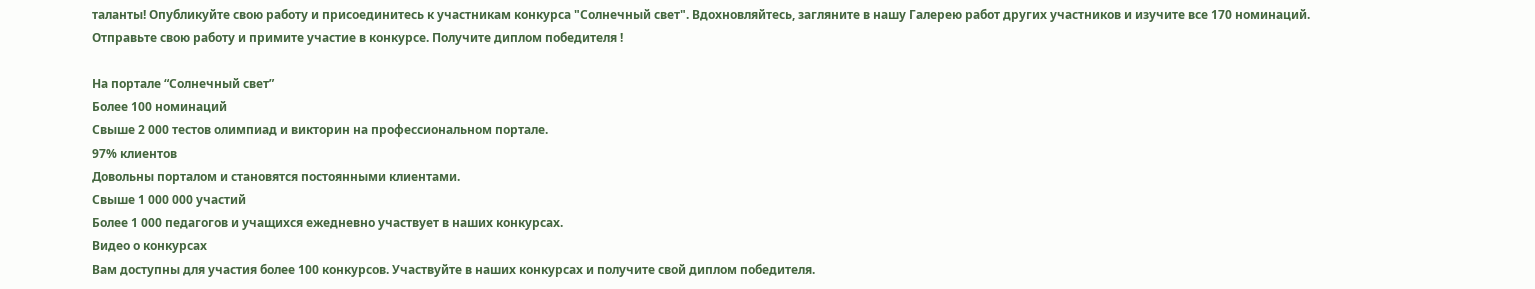таланты! Опубликуйте свою работу и присоединитесь к участникам конкурса "Солнечный свет". Вдохновляйтесь, загляните в нашу Галерею работ других участников и изучите все 170 номинаций. Отправьте свою работу и примите участие в конкурсе. Получите диплом победителя !

На портале “Солнечный свет”
Более 100 номинаций
Cвыше 2 000 тестов олимпиад и викторин на профессиональном портале.
97% клиентов
Довольны порталом и становятся постоянными клиентами.
Свыше 1 000 000 участий
Более 1 000 педагогов и учащихся ежедневно участвует в наших конкурсах.
Видео о конкурсах
Вам доступны для участия более 100 конкурсов. Участвуйте в наших конкурсах и получите свой диплом победителя.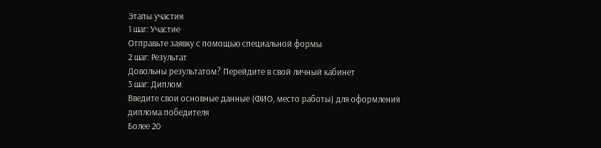Этапы участия
1 шаг: Участие
Отправьте заявку с помощью специальной формы
2 шаг: Результат
Довольны результатом? Перейдите в свой личный кабинет
3 шаг: Диплом
Введите свои основные данные (ФИО, место работы) для оформления диплома победителя
Более 20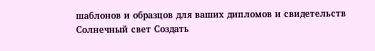шаблонов и образцов для ваших дипломов и свидетельств
Солнечный свет Создать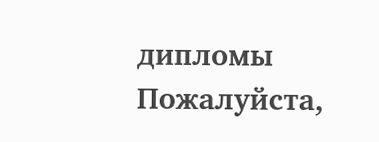дипломы
Пожалуйста,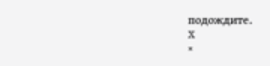подождите.
x
×